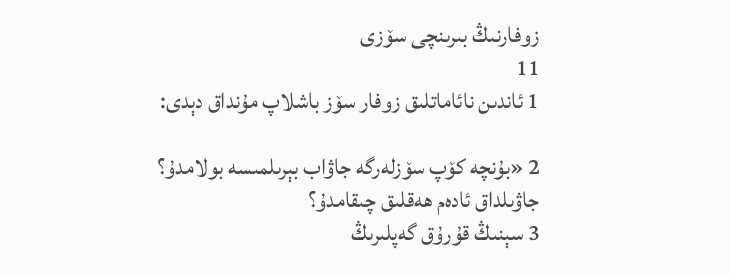زوفارنىڭ بىرىنچى سۆزى
11
1 ئاندىن نائاماتلىق زوفار سۆز باشلاپ مۇنداق دېدى:

2 «بۇنچە كۆپ سۆزلەرگە جاۋاب بېرىلمىسە بولامدۇ؟
جاۋىلداق ئادەم ھەقلىق چىقامدۇ؟
3 سېنىڭ قۇرۇق گەپلىرىڭ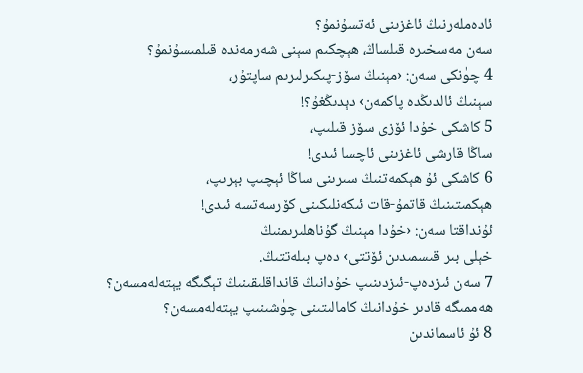ئادەملەرنىڭ ئاغزىنى ئەتسۇنمۇ؟
سەن مەسخىرە قىلساڭ، ھېچكىم سېنى شەرمەندە قىلمىسۇنمۇ؟
4 چۈنكى سەن: ‹مېنىڭ سۆز-پىكىرلىرىم ساپتۇر،
سېنىڭ ئالدىڭدە پاكمەن› دېدىڭغۇ؟!
5 كاشكى خۇدا ئۆزى سۆز قىلىپ،
ساڭا قارشى ئاغزىنى ئاچسا ئىدى!
6 كاشكى ئۇ ھېكمەتنىڭ سىرىنى ساڭا ئېچىپ بېرىپ،
ھېكمىتىنىڭ قاتمۇ-قات ئىكەنلىكىنى كۆرسەتسە ئىدى!
ئۇنداقتا سەن: ‹خۇدا مېنىڭ گۇناھلىرىمنىڭ
خېلى بىر قىسمىدىن ئۆتتى› دەپ بىلەتتىڭ.
7 سەن ئىزدەپ-ئىزدىنىپ خۇدانىڭ قانداقلىقىنىڭ تېگىگە يېتەلەمسەن؟
ھەممىگە قادىر خۇدانىڭ كامالىتىنى چۈشىنىپ يېتەلەمسەن؟
8 ئۇ ئاسماندىن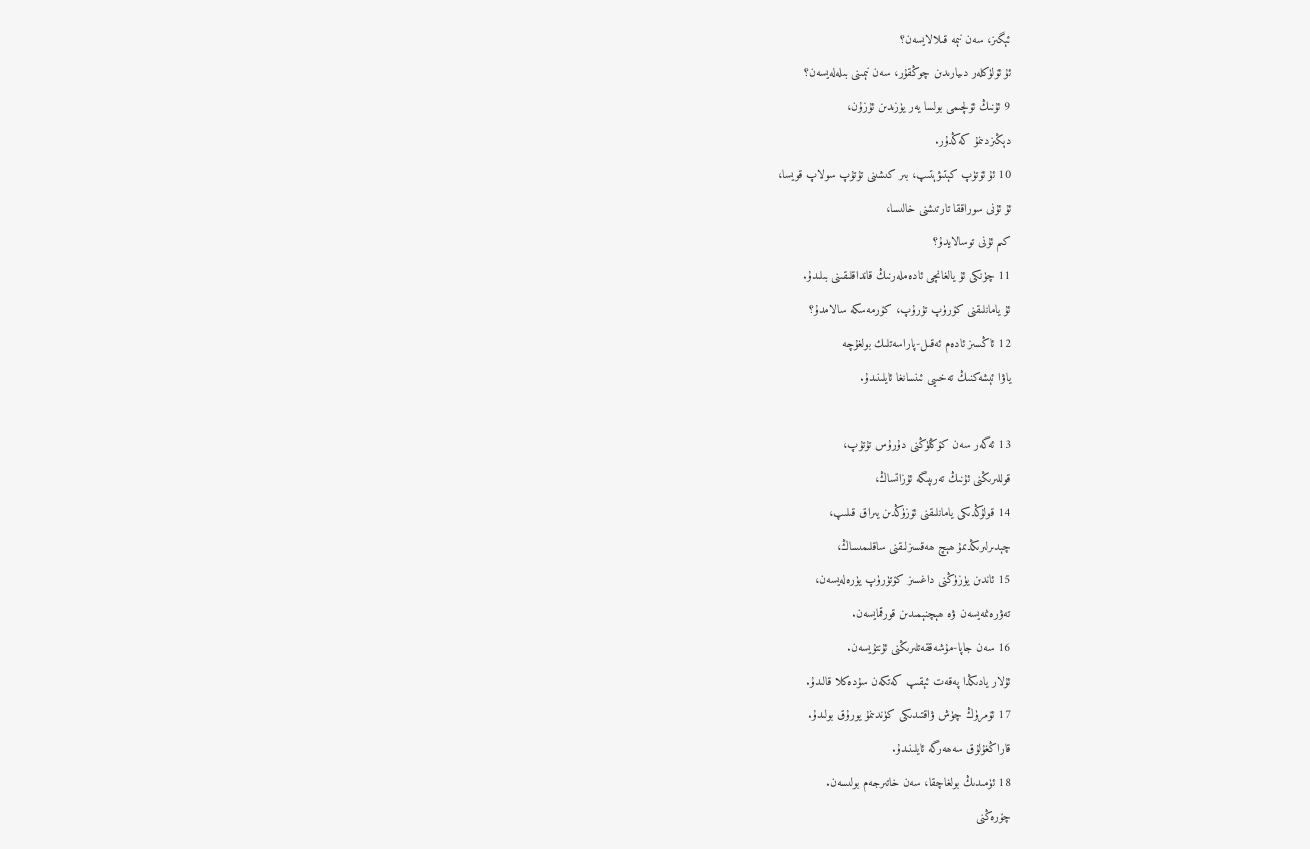ئېگىز، سەن نېمە قىلالايسەن؟
ئۇ ئۆلۈكلەر دىيارىدىن چوڭقۇر، سەن نېمىنى بىلەلەيسەن؟
9 ئۇنىڭ ئۆلچىمى بولسا يەر يۈزىدىن ئۇزۇن،
دېڭىزدىنمۇ كەڭدۇر.
10 ئۇ ئۆتۈپ كېتىۋېتىپ، بىر كىشىنى تۇتۇپ سولاپ قويسا،
ئۇ ئۇنى سوراققا تارتىشنى خالىسا،
كىم ئۇنى توسالايدۇ؟
11 چۈنكى ئۇ يالغانچى ئادەملەرنىڭ قانداقلىقىنى بىلىدۇ.
ئۇ يامانلىقنى كۆرۈپ تۇرۇپ، كۆرمەسكە سالامدۇ؟
12 ئاڭسىز ئادەم ئەقىل-پاراسەتلىك بولغۇچە
ياۋا ئېشەكنىڭ تەخىيى ئىنسانغا ئايلىنىدۇ.

13 ئەگەر سەن كۆڭلۈڭنى دۇرۇس تۇتۇپ،
قوللىرىڭنى ئۇنىڭ تەرىپىگە ئۇزاتساڭ،
14 قولۇڭدىكى يامانلىقنى ئۆزۈڭدىن يىراق قىلىپ،
چېدىرلىرىڭدىمۇ ھېچ ھەقسىزلىقنى ساقلىمىساڭ،
15 ئاندىن يۈزۈڭنى داغسىز كۆتۈرۈپ يۈرەلەيسەن،
تەۋرەنمەيسەن ۋە ھېچنېمىدىن قورقمايسەن.
16 سەن جاپا-مۇشەققەتلىرىڭنى ئۇنتۇيسەن.
ئۇلار يادىڭدا پەقەت ئېقىپ كەتكەن سۇدەكلا قالىدۇ.
17 ئۆمرۈڭ چۈش ۋاقتىدىكى كۈندىنمۇ يورۇق بولىدۇ.
قاراڭغۇلۇق سەھەرگە ئايلىنىدۇ.
18 ئۈمىدىڭ بولغاچقا، سەن خاتىرجەم بولىسەن.
چۆرەڭنى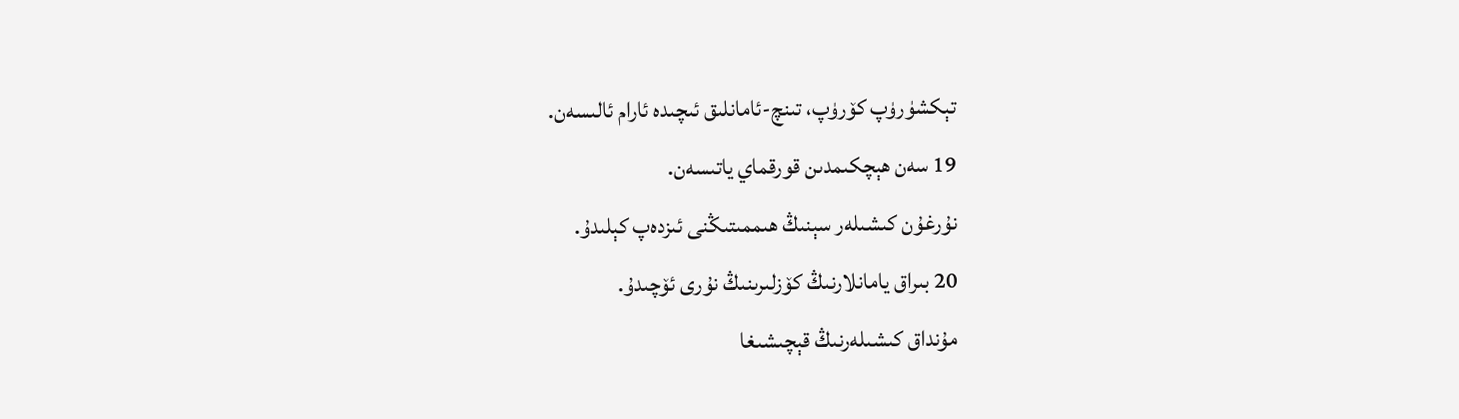تېكشۈرۈپ كۆرۈپ، تىنچ-ئامانلىق ئىچىدە ئارام ئالىسەن.
19 سەن ھېچكىمدىن قورقماي ياتىسەن.
نۇرغۇن كىشىلەر سېنىڭ ھىممىتىڭنى ئىزدەپ كېلىدۇ.
20 بىراق يامانلارنىڭ كۆزلىرىنىڭ نۇرى ئۆچىدۇ.
مۇنداق كىشىلەرنىڭ قېچىشىغا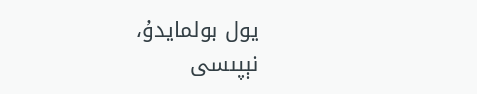يول بولمايدۇ،
نېپىسى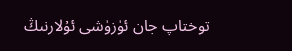توختاپ جان ئۈزۈشى ئۇلارنىڭ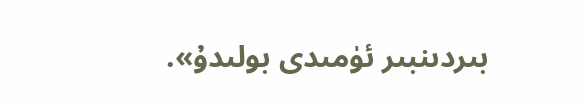بىردىنبىر ئۈمىدى بولىدۇ».